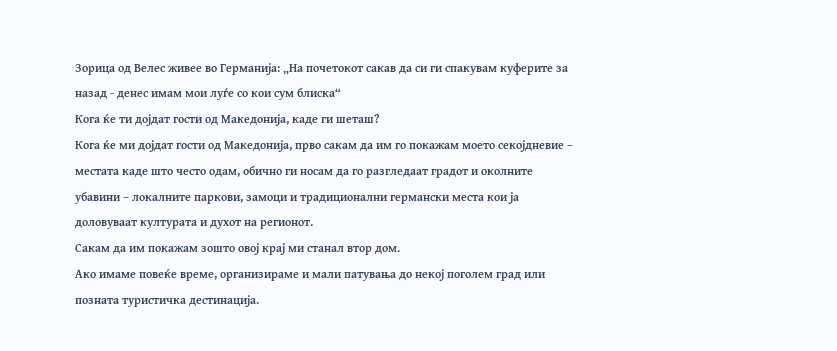Зорица од Велес живее во Германија: „На почетокот сакав да си ги спакувам куферите за назад - денес имам мои луѓе со кои сум блиска“
Кога ќе ти дојдат гости од Македонија, каде ги шеташ?
Кога ќе ми дојдат гости од Македонија, прво сакам да им го покажам моето секојдневие – местата каде што често одам, обично ги носам да го разгледаат градот и околните убавини – локалните паркови, замоци и традиционални германски места кои ја доловуваат културата и духот на регионот.
Сакам да им покажам зошто овој крај ми станал втор дом.
Ако имаме повеќе време, организираме и мали патувања до некој поголем град или позната туристичка дестинација.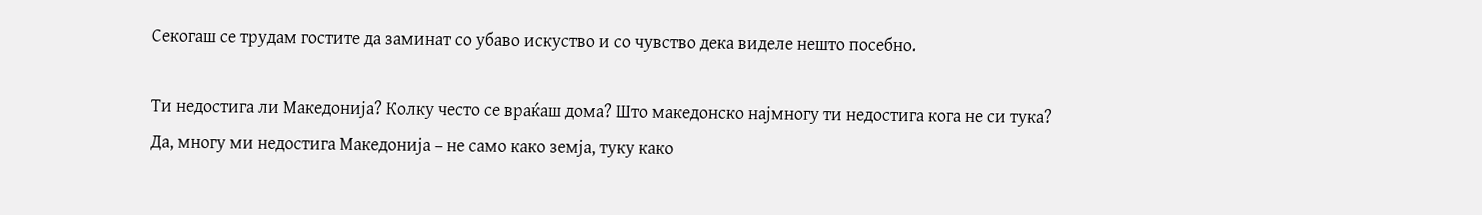Секогаш се трудам гостите да заминат со убаво искуство и со чувство дека виделе нешто посебно.

Ти недостига ли Македонија? Колку често се враќаш дома? Што македонско најмногу ти недостига кога не си тука?
Да, многу ми недостига Македонија – не само како земја, туку како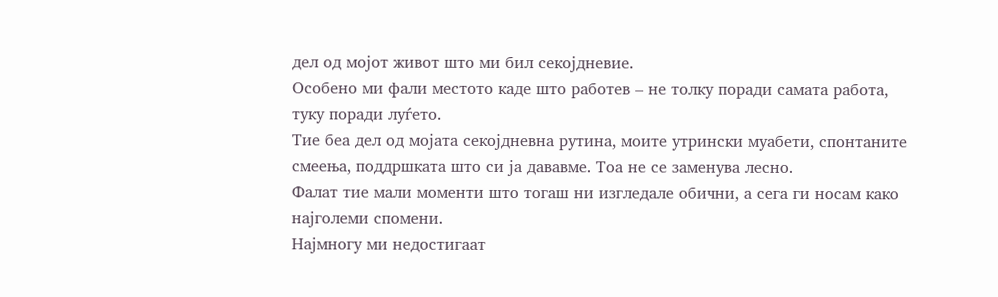дел од мојот живот што ми бил секојдневие.
Особено ми фали местото каде што работев – не толку поради самата работа, туку поради луѓето.
Тие беа дел од мојата секојдневна рутина, моите утрински муабети, спонтаните смеeња, поддршката што си ја дававме. Тоа не се заменува лесно.
Фалат тие мали моменти што тогаш ни изгледале обични, а сега ги носам како најголеми спомени.
Најмногу ми недостигаат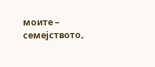моите – семејството,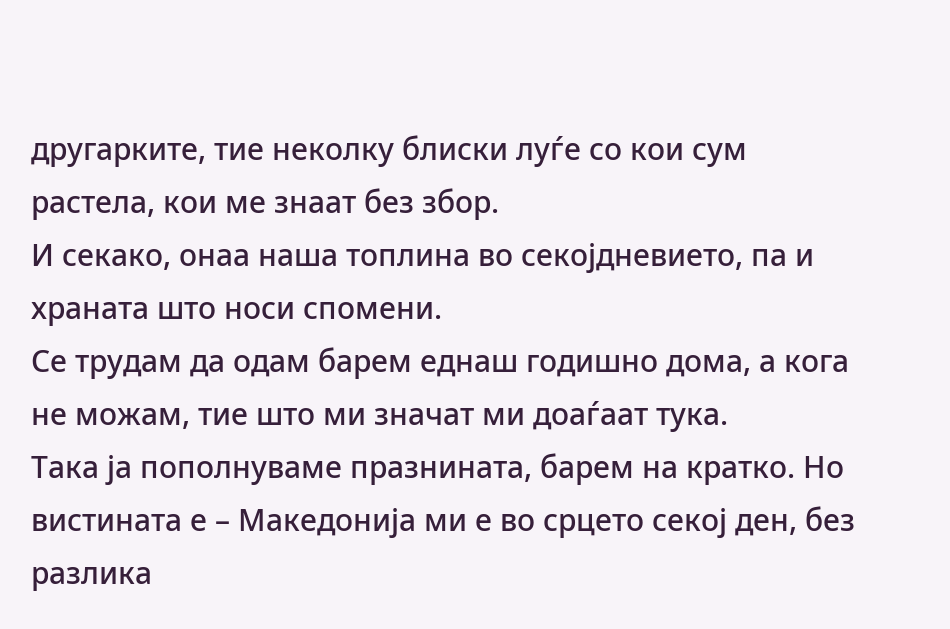другарките, тие неколку блиски луѓе со кои сум растела, кои ме знаат без збор.
И секако, онаа наша топлина во секојдневието, па и храната што носи спомени.
Се трудам да одам барем еднаш годишно дома, а кога не можам, тие што ми значат ми доаѓаат тука.
Така ја пополнуваме празнината, барем на кратко. Но вистината е – Македонија ми е во срцето секој ден, без разлика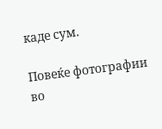каде сум.

Повеќе фотографии во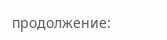продолжение: